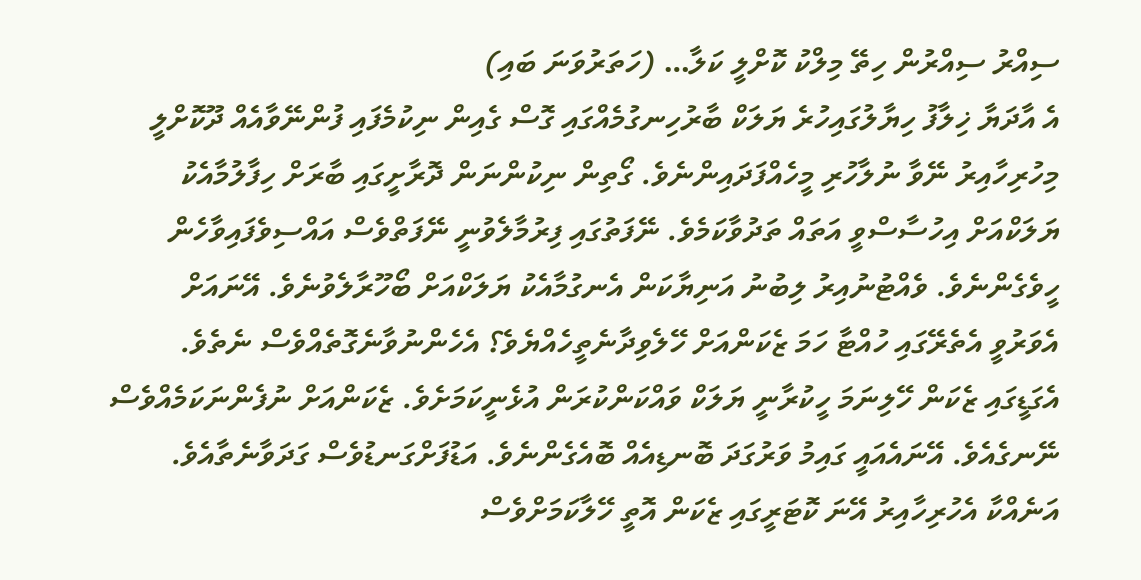ސިއްރު ސިއްރުން ހިތޭ މިލްކު ކޮށްލީ ކަލާ… (ހަތަރުވަނަ ބައި)
އެ އާދަޔާ ޚިލާފު ހިޔާލުގައިހުރެ ޔަލަކް ބާރުހިނގުމެއްގައި ގޮސް ގެއިން ނިކުމެފައި ފުންނޭވާއެއް ދޫކޮށްލީ މިހުރިހާއިރު ނޭވާ ނުލާހުރި މީހެއްފަދައިންނެވެ. ގޯތިން ނިކުންނަން ދޮރާށީގައި ބާރަށް ހިފާލުމާއެކު ޔަލަކްއަށް އިހުސާސްވީ އަތައް ތަދުވާކަމެވެ. ނޭފަތުގައި ފިރުމާލެވުނީ ނޭފަތްވެސް އައްސިވެފައިވާހެން ހީވެގެންނެވެ. ވެއްޓުނުއިރު ލިބުނު އަނިޔާކަން އެނގުމާއެކު ޔަލަކްއަށް ބޯހޫރާލެވުނެވެ. އޭނައަށް އެވަރުވީ އެތެރޭގައި ހުއްޓާ ހަމަ ޒެކަންއަށް ހޭލެވިދާނެތީހެއްޔެވެ؟ އެހެންނުވާނެގޮތެއްވެސް ނެތެވެ. އެގަޑީގައި ޒެކަން ހޭލިނަމަ ހީކުރާނީ ޔަލަކް ވައްކަންކުރަން އުޅެނީކަމަށެވެ. ޒެކަންއަށް ނުފެންނަކަމެއްވެސް ނޭނގެއެވެ. އޭނައެއައީ ގައިމު ވަރުގަދަ ބޮނޑިއެއް ބޮއެގެންނެވެ. އަޑުފަށްގަނޑުވެސް ގަދަވާނެތާއެވެ. އަނެއްކާ އެހުރިހާއިރު އޭނަ ކޮޓަރީގައި ޒެކަން އޮތީ ހޭލާކަމަށްވެސް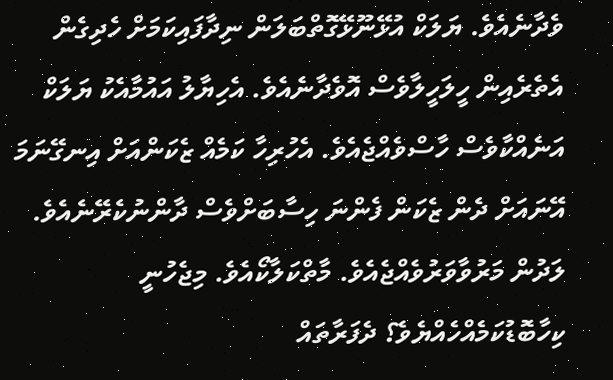ވެދާނެއެވެ. ޔަލަކް އުޅޭނޫޅޭގޮތްބަލަން ނިދާފައިކަމަށް ހެދިގެން އެތެރެއިން ހީލަހީލާވެސް އޮވެދާނެއެވެ. އެހިޔާލު އައުމާއެކު ޔަލަކް އަނެއްކާވެސް ހާސްވެއްޖެއެވެ. އެހުރިހާ ކަމެއް ޒެކަންއަށް އިނގޭނަމަ އޭނައަށް ދެން ޒެކަން ފެންނަ ހިސާބަށްވެސް ދާންނުކެރޭނެއެވެ. ލަދުން މަރުވާވަރުވެއްޖެއެވެ. މާތްކަލާކޯއެވެ. މިޖެހުނީ ކިހާބޮޑުކަމެއްހެއްޔެވެ؟ ދެފަރާތައް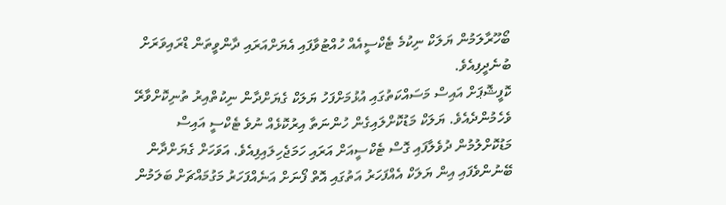ބޯހޫރާލަމުން ޔަލަކް ނިކުމެ ޓެކްސީއެއް ހުއްޓުވާފައި އެޔަށްއަރައި ދާންވީތަން ޑްރައިވަރަށް ބުނެދީފިއެވެ.
ކޮފީޝޮޕަށް އައިސް މަސައްކަތުގައި އުޅުމަށްފަހު ޔަލަކް ގެޔަށްދާން ނިކުތްއިރު ތުނިކޮށްވާރޭ ވެހެމުންދެއެވެ. ޔަލަކް މަޑުކޮށްލައިގެން ހުންނަތާ އިރުކޮޅެއް ނުވެ ޓެކްސީ އައިސް މަޑުކޮށްލުމުން ދުވެލާފައި ގޮސް ޓެކްސީއަށް އަރައި ހަމަޖެހިލައިފިއެވެ. އަވަހަށް ގެޔަށްދާން ބޭނުންވެފައި އިން ޔަލަކް އެއްފަހަރު އަތުގައި އޮތް ފޯނަށް އަނެއްފަހަރު މަގުމައްޗަށް ބަލަމުން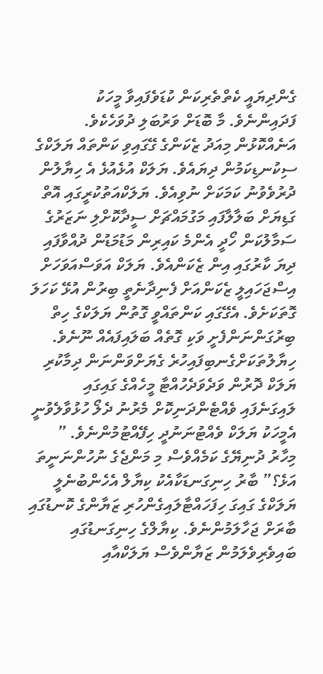ގެންދިޔައީ ކެތްތެރިކަން ކުޑަވެފައިވާ މީހަކު ފަދައިންނެވެ. މާ ބޮޑަށް ވަރުބަލި ދުވަހެކެވެ. އަނެއްކޮޅުން މިއަދު ޒެކަންގެ ގޭގައިވި ކަންތައް ޔަލަކްގެ ސިކުނޑިކަމުން ދިޔައެވެ. ޔަލަކް އުޅެއުޅެ އެ ހިޔާލުން ދުރުވެވުނު ކަމަކަށް ނުވިއެވެ. ޔަލަކްއަތުކުރީގައި އޮތް ގަޑިޔަށް ބަލާލާފައި މަގުމައްޗަށް ސީދާކޮށްލި ނަޒަރުގެ ސަމާލުކަން ހޯދީ އެންމެ ކައިރިން މަޑުމަޑުން ދުއްވާފައި ދިޔަ ކާރުގައި އިން ޒެކަންއެވެ. ޔަލަކް އަވަސްއަވަހަށް އިސްޖަހައިލީ ޒެކަންއަށް ފެނިދާނެތީ ބިރުން އުޅޭ ކަހަލަ ގޮތަކަށެވެ. އެގޭގައި ކަންތައްވީ ގޮތުން ޔަލަކްގެ ހިތް ބިރުގަންނަންފެށީ ވަކި ގޮތެއް ބަލައިފައެއް ނޫނެވެ.
ހިޔާލުތަކަށްގެނބިފައިހުރެ ގެޔަށްވަންނަން ދިމާކުރި ޔަލަކް ދޮރުން ވަދެވަދެހުއްޓާ މީހެއްގެ ގައިގައި ލައިގަނެފައި ވެއްޓެންދަނިކޮށް މެރުނު ދެލޯ ހުޅުވާލެވުނީ އެމީހަކު ޔަލަކް ވެއްޓުނަނުދީ ހިފޭއްޓުމުންނެވެ. ” މިހާރު ދުނިޔޭގެ ކަމެއްވެސް މި މަންޖެގެ ނުހުންނަނީތަ އަޅެ؟” ބާރު ހިނިގަނޑަކާއެކު ކިޔާލް އެހެންބުނެލީ ޔަލަކްގެ ގައިގަ ހިފަހައްޓާލައިގެންހުރި ޒަޔާންގެ ކޮނޑުގައި ބާރަށް ޖަހާލަމުންނެވެ. ކިޔާލްގެ ހިނިގަނޑުގައި ބައިވެރިވެލަމުން ޒަޔާންވެސް ޔަލަކްއާއި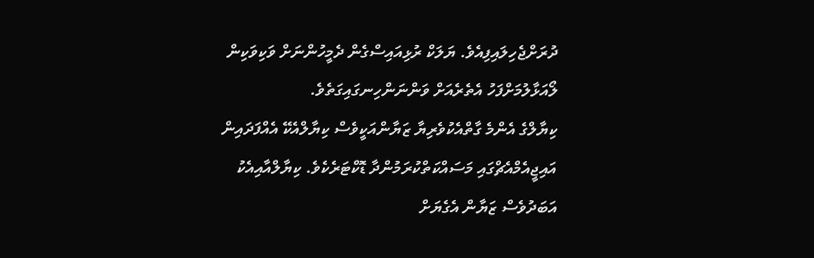ދުރަށްޖެހިލައިފިއެވެ. ޔަލަކް ރުޅިއައިސްގެން ދެމީހުންނަށް ވަކިވަކިން ލޯއަޅާލުމަށްފަހު އެތެރެއަށް ވަންނަންހިނގައިގަތެވެ.
ކިޔާލްގެ އެންމެ ގާތްއެކުވެރިޔާ ޒަޔާންއަކީވެސް ކިޔާލްއެކޭ އެއްފަދައިން އައިޖީއެމްއެޗްގައި މަސައްކަތްކުރަމުންދާ ޑޮކްޓަރެކެވެ. ކިޔާލްއާއިއެކު އަބަދުވެސް ޒަޔާން އެގެޔަށް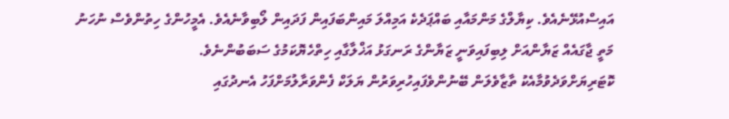އައިސްއުޅޭނެއެވެ. ކިޔާލްގެ މަންމައާއި ބައްޕަދެކެ އަމިއްލަ މައިންބަފައިން ފަދައިން ލޯބިވާނެއެވެ. އެމީހުންގެ ހިތުންވެސް ނުހަނު މަތީ ޖާގައެއް ޒަޔާންއަށް ލިބިފައިވަނީ ޒަޔާންގެ ރަނގަޅު އަޚްލާގާއި ހިތްހެޔޮކަމުގެ ސަބަބުންނެވެ.
ކޮޓަރިޔަށްވަދެވުމާއެކު ތާޒާވެލަން ބޭނުންވެފައިހުރިވަރުން ޔަލަކް ފެންވަރާލުމަށްފަހު އެނދުގައި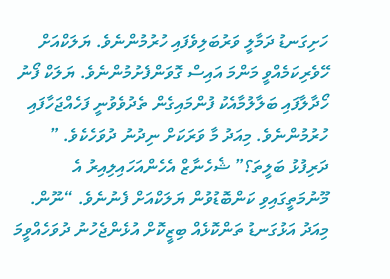ހަށިގަނޑު ދަމާލީ ވަރުބަލިވެފައި ހުރުމުންނެވެ. ޔަލަކްއަށް ހޭވެރިކަމެއްވީ މަންމަ އައިސް ގޮވަންފެށުމުންނެވެ. ޔަލަކް ފޯނު ހޯދާލާފައި ބަލާލުމާއެކު ފުންމައިގެން ތެދުވެވުނީ ފަހެއްޖަހާފައި ހުރުމުންނެވެ. މިއަދު މާ ވަރަކަށް ނިދުނު ދުވަހެކެވެ. ” ދަރިފުޅު ބަލީތަ؟” ޝެހެނާޒް އެހެންއަހައިލިއިރު އެ މޫނުމަތީގައިވި ކަންބޮޑުވުން ޔަލަކްއަށް ފެނުނެވެ. “ނޫން. މިއަދު އަޅުގަނޑު ތަންކޮޅެއް ބިޒީކޮށް އުޅެންޖެހުނު ދުވަހެއްވީމަ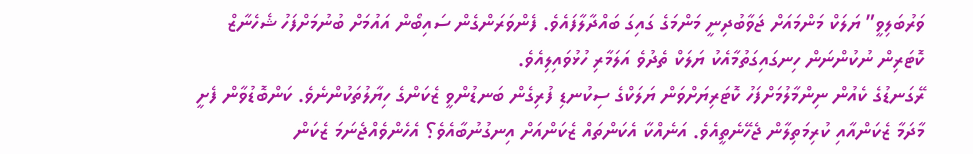ވަރުބަލިވީ” ޔަލަކް މަންމައަށް ޖަވާބުދިނީ މަންމަގެ ގައިގަ ބައްދާލާފައެވެ. ފެންވަރަންގެން ސައިބޯން އައުމަށް ބުނުމަށްފަހު ޝެހެނާޒް ކޮޓަރިން ނުކުންނަން ހިނގައިގަތުމާއެކު ޔަލަކް ތެދުވެ އަލަމާރި ހުޅުވައިލިއެވެ.
ރޭގަނޑުގެ ކެއުން ނިންމާލުމަށްފަހު ކޮޓަރިޔަށްވަން ޔަލަކްގެ ސިކުނޑި ފުރިގެން ބަނޑުންވީ ޒެކަންގެ ހިޔާލުތަކުންނެވެ. ކަންބޮޑުވާން ފެށީ މާދަމާ ޒެކަންއާއި ކުރިމަތިލާން ޖެހޭނެތީއެވެ. އަނެއްކާ އެކަންތައް ޒެކަންއަށް އިނގުނުބާއެވެ؟ އެހެންވެއްޖެނަމަ ޒެކަން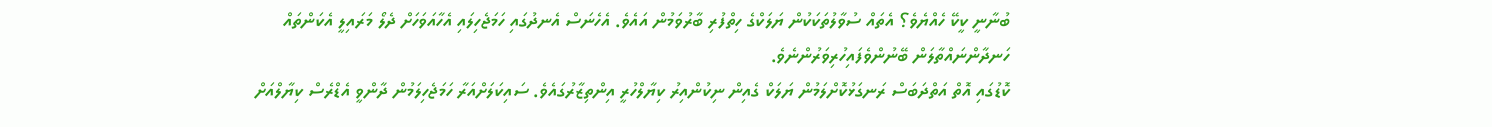ބުނާނީ ކީކޭ ހެއްޔެވެ؟ އެތައް ސުވާލުތަކަކުން ޔަލަކްގެ ހިތްފުރި ބާރުވަމުން އައެވެ. އެހެނަސް އެނދުގައި ހަމަޖެހިލައި އެހާއަވަހަށް ދެލޯ މަރައިލީ އެކަންތައް ހަނދާންނައްތާލަން ބޭނުންވެފައިހުރިވަރުންނެވެ.
ކޮޑުގައި އޮތް އަތްދަބަސް ރަނގަޅުކޮށްލަމުން ޔަލަކް ގެއިން ނިކުންއިރު ކިޔާލްހުރީ އިންތިޒާރުގައެވެ. ސައިކަލަށްއަރާ ހަމަޖެހިލަމުން ދާންވީ އެޑްރެސް ކިޔާލްއަށް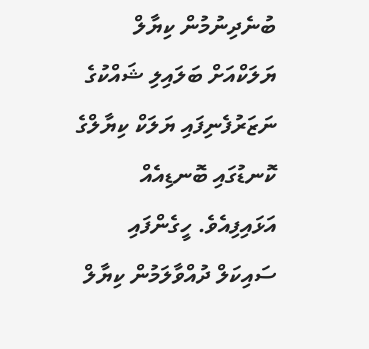ބުނެދިނުމުން ކިޔާލް ޔަލަކްއަށް ބަލައިލި ޝައްކުގެ ނަޒަރުފެނިފައި ޔަލަކް ކިޔާލްގެ ކޮނޑުގައި ބޮނޑިއެއް އަޅައިފިއެވެ. ހީގެންފައި ސައިކަލް ދުއްވާލަމުން ކިޔާލް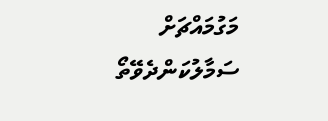މަގުމައްޗަށް ސަމާލުކަންދެވޭތޯ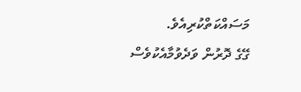މަސައްކަތްކުރިއެވެ.
ގޭގެ ދޮރުން ވަދެވުމާއެކުވެސް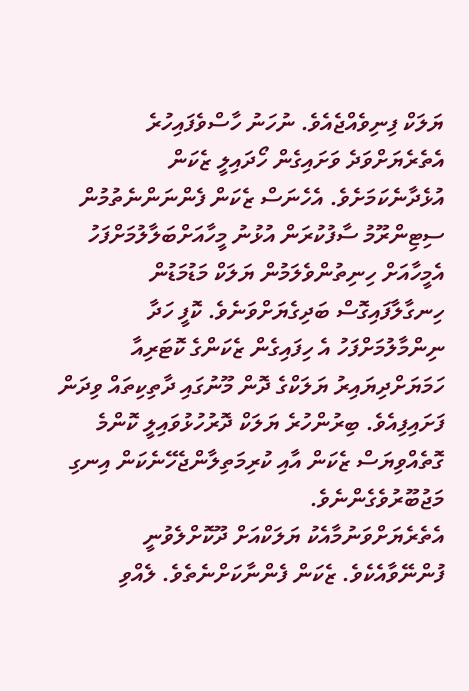ޔަލަކް ފިނިވެއްޖެއެވެ. ނުހަނު ހާސްވެފައިހުރެ އެތެރެޔަށްވަދެ ވަށައިގެން ހޯދައިލީ ޒެކަން އުޅެދާނެކަމަށެވެ. އެހެނަސް ޒެކަން ފެންނަންނެތުމުން ސިޓިންރޫމު ސާފުކުރަން އުޅުނު މީހާއަށްބަލާލުމަށްފަހު އެމީހާއަށް ހިނިތުންވެލަމުން ޔަލަކް މަޑުމަޑުން ހިނގާލާފައިގޮސް ބަދިގެޔަށްވަނެވެ. ކޮފީ ހަދާ ނިންމާލުމަށްފަހު އެ ހިފައިގެން ޒެކަންގެ ކޮޓަރިއާ ހަމަޔަށްދިޔައިރު ޔަލަކްގެ ދޮން މޫނުގައި ދާތިކިތައް ވިދަން ފަށައިފިއެވެ. ބިރުންހުރެ ޔަލަކް ދޮރުހުޅުވައިލީ ކޮންމެ ގޮތެއްވިޔަސް ޒެކަން އާއި ކުރިމަތިލާންޖެހޭނެކަން އިނގި މަޖުބޫރުވެގެންނެވެ.
އެތެރެޔަށްވަނުމާއެކު ޔަލަކްއަށް ދޫކޮށްލެވުނީ ފުންނޭވާއެކެވެ. ޒެކަން ފެންނާކަށްނެތެވެ. ލެއްވި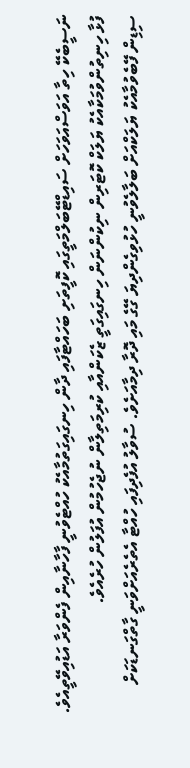ނަސީބެކޭ ހިތާ އަވަސްއަވަހަށް ސައިޑްޓޭބަލްމަތީގައި ކޮފީތަށި ބަހައްޓާފައި ދާން ހިނގައިގަތުމާއެކު ހުއްޓެވުނީ ފާހާނާއިން ފެންވަރާ އަޑުއިވޭތީއެވެ. ފުޅާ ހިނިތުންވުމަކާއެކު ޔަލަކް ކޮޓަރިން ނިކުންނަން ހިނގައިގަތީ ޒެކަންއާއި ކުރިމަތިލާން ނުޖެހުމުން އުފަލުން ހުރެއެވެ.
ސިޑިން ފޭބެވުމާއެކު ޔަލަކްއަށް ބަލާލެވުނީ ހުޅުވިގެންދިޔަ ގޭގެ މައި ދޮރާ ދިމާއަށެވެ. ސުވާލު އުފެދިފައި ހުއްޓާ އެތެރެއަށްވަނީ ގާތްގަނޑަކަށް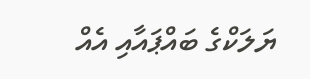ޔަލަކްގެ ބައްޕައާއި އެއް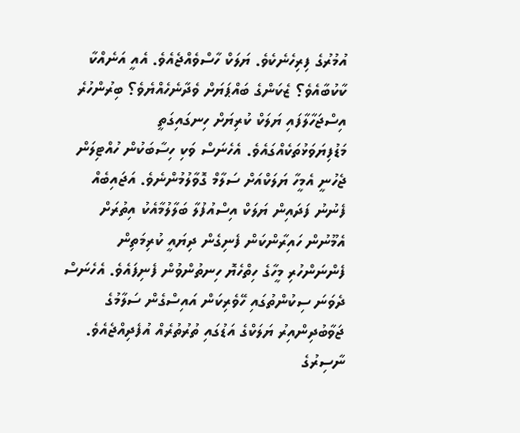އުމުރުގެ ފިރިހެނެކެވެ. ޔަލަކް ހާސްވެއްޖެއެވެ. އެއީ އަނެއްކާ ކާކުބާއެވެ؟ ޒެކަންގެ ބައްޕަޔަށް ވެދާނެހެއްޔެވެ؟ ބިރުންހުރެ އިސްޖަހާލާފައި ޔަލަކް ކުރިޔަށް ހިނގައިގަތީ މަޑުފިޔަވަޅުތަކެއްގައެވެ. އެހެނަސް ވަކި ހިސާބަކުން ހުއްޓިލަން ޖެހުނީ އެމީހާ ޔަލަކްއަށް ސަލާމް ގޮވާލުމުންނެވެ. އަޖައިބެއް ފެނުނު ފަދައިން ޔަލަކް އިސްއުފުލާ ބަލާލުމާއެކު އިތުރަށް އެމޫނުން ހައިރާންކަން ފެނިގެން ދިޔައީ ކުރިމަތިން ފެންނަންހުރި މީހާގެ ހިތްހެޔޮ ހިނތުންވުން ފެނިފައެވެ. އެހެނަސް ދެވަނަ ސިކުންތުގައި ހޭވެރިކަން އައިސްގެން ސަލާމުގެ ޖަވާބުދިންއިރު ޔަލަކްގެ އަޑުގައި ތުރުތުރެއް އުފެދިއްޖެއެވެ.
ނާސިރުގެ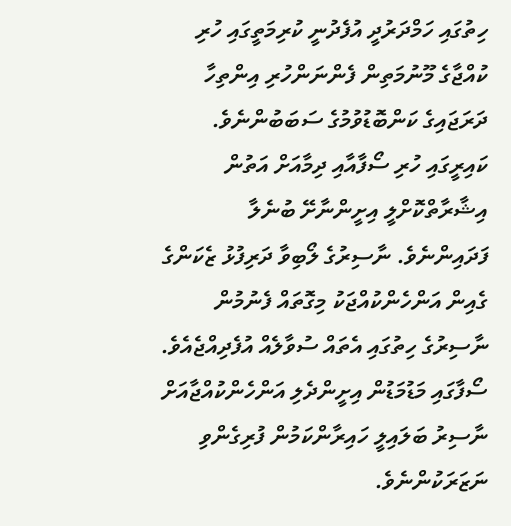ހިތުގައި ހަމްދަރުދީ އުފެދުނީ ކުރިމަތީގައި ހުރި ކުއްޖާގެ މޫނުމަތިން ފެންނަންހުރި އިންތިހާ ދަރަޖައިގެ ކަންބޮޑުވުމުގެ ސަބަބުންނެވެ. ކައިރީގައި ހުރި ސޯފާއާއި ދިމާއަށް އަތުން އިޝާރާތްކޮށްލީ އިށީންނާށޭ ބުނެލާ ފަދައިންނެވެ. ނާސިރުގެ ލޯބިވާ ދަރިފުޅު ޒެކަންގެ ގެއިން އަންހެންކުއްޖަކު މިގޮތައް ފެނުމުން ނާސިރުގެ ހިތުގައި އެތައް ސުވާލެއް އުފެދިއްޖެއެވެ. ސޯފާގައި މަޑުމަޑުން އިށީންދެލި އަންހެންކުއްޖާއަށް ނާސިރު ބަލައިލީ ހައިރާންކަމުން ފުރިގެންވި ނަޒަރަކުންނެވެ.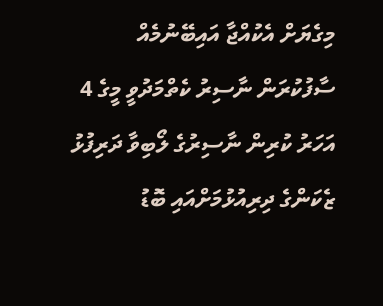މިގެޔަށް އެކުއްޖާ އައިބޭނުމެއް ސާފުކުރަން ނާސިރު ކެތްމަދުވީ މީގެ 4 އަހަރު ކުރިން ނާސިރުގެ ލޯބިވާ ދަރިފުޅު ޒެކަންގެ ދިރިއުޅުމަށްއައި ބޮޑު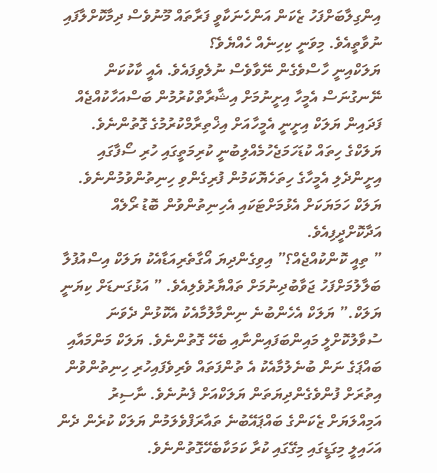އިންގިލާބަށްފަހު ޒެކަން އަންހެނަކާވީ ފަރާތައް މޫނުވެސް ދިމާކޮށްލާފައި ނުވާތީއެވެ. މިވަނީ ކިހިނެއް ހެއްޔެވެ؟
ޔަލަކްއިނީ ހާސްވެގެން ނޭވާވެސް ނުލެވިފައެވެ. އެއީ ކާކުކަން ނޭނގުނަސް އެމީހާ އިށީނުމަށް އިޝާރާތްކުރުމުން ބަސްއަހާކުއްޖެއް ފަދައިން ޔަލަކް އިށީނީ އެމީހާއަށް އިޚްތިރާމްކުރުމުގެ ގޮތުންނެވެ. ޔަލަކްގެ ހިތައް ކުޑަހަމަޖެހުމެއްލިބުނީ ކުރިމަތީގައި ހުރި ސޯފާގައި އިށީންދެލި އެމީހާގެ ހިތަހެޔޮކަމުން ފުރިގެންވި ހިނިތުންވުމުންނެވެ. ޔަލަކް ހަމަޔަކަށް އެޅުމަށްޓަކައި އެހިނިތުންވުން ބޮޑު ރޯލެއް އަދާކޮށްދީފިއެވެ.
” ތިއީ ކޮންކުއްޖެއް؟” އިވިގެންދިޔަ އޯގާތެރިއަޑާއެކު ޔަލަކް އިސްއުފުލާ ބަލާލުމަށްފަހު ޖަވާބުދިނުމަށް ތައްޔާރުވެލިއެވެ. ” އަޅުގަނޑަށް ކިޔަނީ ޔަލަކް.” ޔަލަކް އެހެންބުނެ ނިންމާލުމާއެކު އެކޮޅުން ދެވަނަ ސުވާލުކޮށްލީ މައިންބަފައިންނާއި ބެހޭ ގޮތުންނެވެ. ޔަލަކް މަންމައާއި ބައްޕަގެ ނަން ބުނެލުމާއެކު އެ ތުންފަތައް ވެރިވެފައިހުރި ހިނިތުންވުން އިތުރަށް ފުންވެގެންދިޔަތަން ޔަލަކްއަށް ފެނުނެވެ. ނާސިރު އަމިއްލަޔަށް ޒެކަންގެ ބައްޕައޭބުނެ ތައާރަފްވެލަމުން ޔަލަކް ކުރެން ދެން އަހައިލީ މިގަޑީގައި މިގޭގައި ކުރާ ކަމަކާބެހޭގޮތުންނެވެ.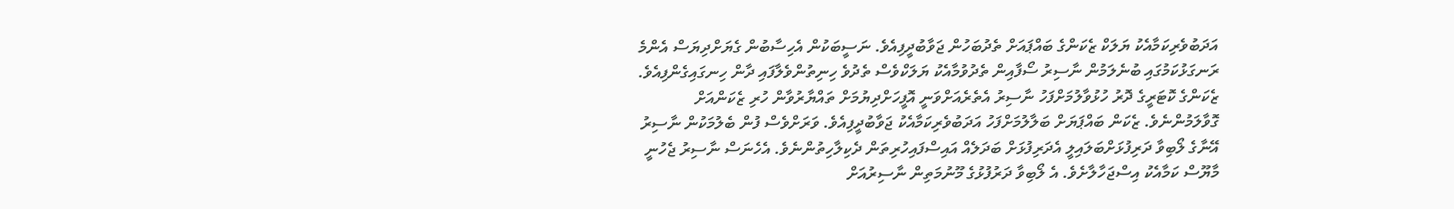އަދަބުވެރިކަމާއެކު ޔަލަކް ޒެކަންގެ ބައްޕައަށް ތެދުބަހުން ޖަވާބުދީފިއެވެ. ނަސީބަކުން އެހިސާބުން ގެޔަށްދިޔަސް އެންމެ ރަނގަޅުކަމުގައި ބުނެލަމުން ނާސިރު ސޯފާއިން ތެދުވުމާއެކު ޔަލަކްވެސް ތެދުވެ ހިނިތުންވެލާފައި ދާން ހިނގައިގެންފިއެވެ.
ޒެކަންގެ ކޮޓަރީގެ ދޮރު ހުޅުވާލުމަށްފަހު ނާސިރު އެތެރެއަށްވަނީ އޮފީހަށްދިޔުމަށް ތައްޔާރުވާން ހުރި ޒެކަންއަށް ގޮވާލަމުންނެވެ. ޒެކަން ބައްޕަޔަށް ބަލާލުމަށްފަހު އަދަބުވެރިކަމާއެކު ޖަވާބުދީފިއެވެ. ވަރަށްވެސް ފުން ބެލުމަކުން ނާސިރު އޭނާގެ ލޯބިވާ ދަރިފުޅަށްބަލައިލީ އެދަރިފުޅަށް ބަދަލެއް އައިސްފައިހުރިތަން ދެކިލާހިތުންނެވެ. އެހެނަސް ނާސިރު ޖެހުނީ މާޔޫސް ކަމާއެކު އިސްޖަހާލާށެވެ. އެ ލޯބިވާ ދަރުފުޅުގެ މޫނުމަތިން ނާސިރުއަށް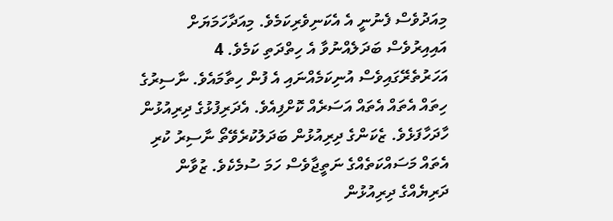މިއަދުވެސް ފެނުނީ އެ އެކަނިވެރިކަމެވެ. މިއަދާހަމަޔަށް އައިއިރުވެސް ބަދަލެއްނުވާ އެ ހިތްދަތި ކަމެވެ. 4 އަހަރުތެރޭގައިވެސް އުނިކަމެއްނައި އެ ފުން ހިތާމައެވެ. ނާސިރުގެ ހިތައް އެތައް އެތައް އަސަރެއް ކޮށްފިއެވެ. އެދަރިފުޅުގެ ދިރިއުޅުން ހާދަހާފަޅެވެ. ޒެކަންގެ ދިރިއުޅުން ބަދަލުކުރެވޭތޯ ނާސިރު ކުރި އެތައް މަސައްކަތެއްގެ ނަތީޖާވެސް ހަމަ ސުމެކެވެ. ޒުވާން ދަރިޔެއްގެ ދިރިއުޅުން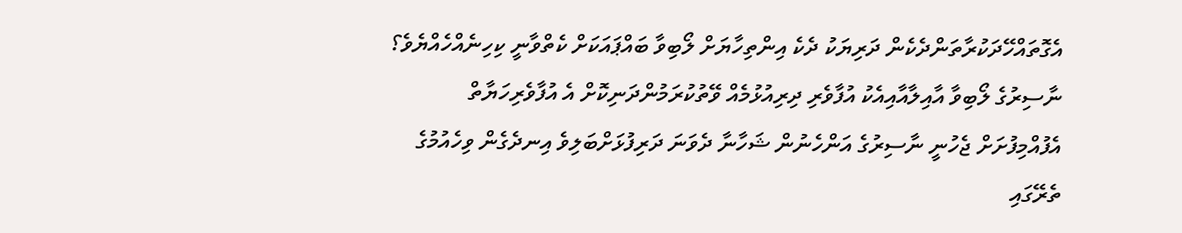އެގޮތައްހޭދަކުރާތަންދެކެން ދަރިޔަކު ދެކެ އިންތިހާޔަށް ލޯބިވާ ބައްޕައަކަށް ކެތްވާނީ ކިހިނެއްހެއްޔެވެ؟
ނާސިރުގެ ލޯބިވާ އާއިލާއާއިއެކު އުފާވެރި ދިރިއުޅުމެއް ވޭތުކުރަމުންދަނިކޮށް އެ އުފާވެރިހަޔާތް އެފުއްމިފުށަށް ޖެހުނީ ނާސިރުގެ އަންހެނުން ޝަހާނާ ދެވަނަ ދަރިފުޅަށްބަލިވެ އިނދެގެން ވިހެއުމުގެ ތެރޭގައި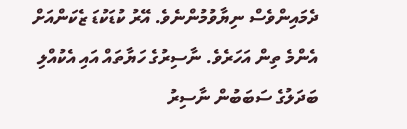ދެމައިންވެސް ނިޔާވުމުންނެވެ. އޭރު ކުޑަކުޑަ ޒެކަންއަށް އެންމެ ތިން އަހަރެވެ. ނާސިރުގެ ހަޔާތައް އައި އެކުއްލި ބަދަލުގެ ސަބަބުން ނާސިރު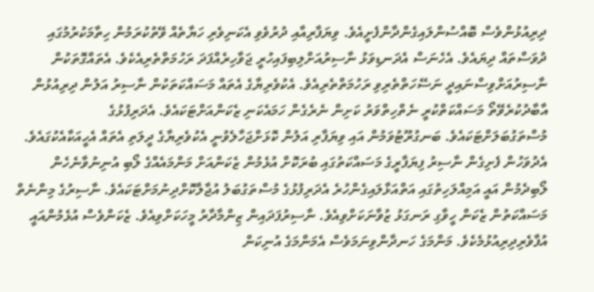ދިރިއުޅުންވެސް ބޮއްސުންލައިގެންދާންފެށީއެވެ. ވިޔަފާރިއާއި ދުރުވެވި އެކަނިވެރި ހަޔާތެއް ވޭތުކުރަމުން ހިތާމަކުރުމުގައި ދުވަސްތައް ދިޔައެވެ. އެހެނަސް އެދަނޑިވަޅު ނާސިރުއަށްލިބިފައިހުރީ ޖަވާހިރެއްފަދަ ރަހުމަތްތެރިއެކެވެ. އެތައްގޮތަކުން ނާސިރުއަށްވިސްނައިދީ ނަސޭހަތްތެރިވި ރަހުމަތްތެރިއެވެ. އެކުވެރިޔާގެ އެތައް މަސައްކަތަކުން ނާސިރު އަލުން ދިރިއުޅުން އާބާދުކުރެވޭތޯ މަސައްކަތްކުރީ ނެތްހިތްވަރު ކަށިން ނެރެގެން ހަމައެކަނި ޒެކަންއަށްޓަކައެވެ. އެދަރިފުޅުގެ މުސްތަގުބަލަށްޓަކައެވެ. ބަނގުރޫޓުވަމުން އައި ވިޔަފާރި އަލުން ކޮޅަށްޖަހާލެވުނީ އެކުވެރިޔާގެ ދީލަތި އެތައް އެހީއަކާއެކުގައެވެ. އެދުވަހުން ފެށިގެން ނާސިރު ފިޔަފާރީގެ މަސައްކަތުގައި ބުރަކޮށް އުޅެމުން ޒެކަންއަށް މަންމައެއްގެ ލޯބި އުނިނުވާނެހެން ލޯބިދެމުން އައީ އަމިއްލަހިތުގައި އަތްއަޅާލައިގެންހުރެ އެދަރިފުޅުގެ މުސްތަގުބަލު އުޖާލާކޮށްދިނުމަށްޓަކައެވެ. ނާސިރުގެ މިންނެތް މަސައްކަތުން ޒެކަން ހީވާގި ރަނގަޅު ޒުވާނަކަށްވިއެވެ. ނާސިރުފަދައިން ޒިންމާދާރު މީހަކަށްވިއެވެ. ޒެކަންވެސް އުޅެމުންއައީ އުފާވެރިދިރިއުޅުމެކެވެ. މަންމަގެ ހަނދާންވިނަމަވެސް އެމަންމަގެ އުނިކަން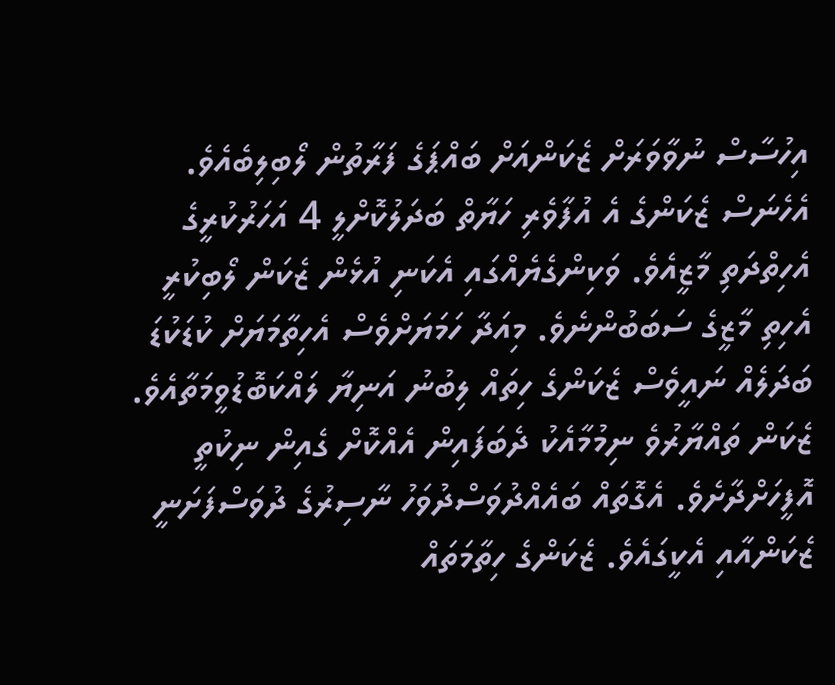އިހުސާސް ނުވާވަރަށް ޒެކަންއަށް ބައްޕަގެ ފަރާތުން ލޯބިލިބެއެވެ. އެހެނަސް ޒެކަންގެ އެ އުފާވެރި ހަޔާތް ބަދަލުކޮށްލީ 4 އަހަރުކުރީގެ އެހިތްދަތި މާޒީއެވެ. ވަކިންގެޔެއްގައި އެކަނި އުޅެން ޒެކަން ލޯބިކުރީ އެހިތި މާޒީގެ ސަބަބުންނެވެ. މިއަދާ ހަމަޔަށްވެސް އެހިތާމަޔަށް ކުޑަކުޑަ ބަދަލެއް ނައީވެސް ޒެކަންގެ ހިތައް ލިބުނު އަނިޔާ ލައްކަބޮޑުވީމަތާއެވެ.
ޒެކަން ތައްޔާރުވެ ނިމުމާއެކު ދެބަފައިން އެއްކޮށް ގެއިން ނިކުތީ އޮފީހަށްދާށެވެ. އެގޮތައް ބައެއްދުވަސްދުވަހު ނާސިރުގެ ދުވަސްފަށަނީ ޒެކަންއާއި އެކީގައެވެ. ޒެކަންގެ ހިތާމަތައް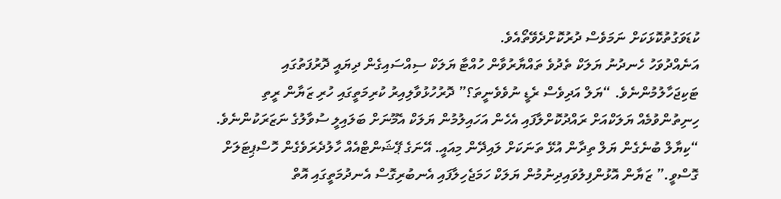ކުޑަވަގުތުކޮޅަކަށް ނަމަވެސް ދުރުކޮށްދެވޭތޯއެވެ.
އަނެއްދުވަހު ހެނދުނު ޔަލަކް ތެދުވެ ތައްޔާރުވާން ހުއްޓާ ޔަލަކް ސިއްސައިގެން ދިޔައީ ދޮރުފަތުގައި ޓަކިޖަހާލުމުންނެވެ. “ޔަލް އަދިވެސް ރެޑީ ނުވެވެނީތަ؟” ދޮރުހުޅުވާލިއިރު ކުރިމަތީގައި ހުރި ޒަޔާން ރީތި ހިނިތުންވުމެއް ޔަލަކްއަށް ރައްދުކޮށްލާފައި އެހެން އަހައިލުމުން ޔަލަކް އެމޫނަށް ބަލައިލީ ސުވާލުގެ ނަޒަރަކުންނެވެ. “ކިޔާލް ބުނެގެން ޔަލް ތިދާން އުޅޭ ތަނަކަށް ލައިދޭން މިއައީ. އޭނަގެ ޕޭޝަންޓްއެއް ހާލުދެރަވެގެން ހޮސްޕިޓަލަށް ގޮސްވީ.” ޒަޔާން އޮޅުންފިލުވައިދިނުމުން ޔަލަކް ހަމަޖެހިލާފައި އެނބުރިގޮސް އެނދުމަތީގައި އޮތް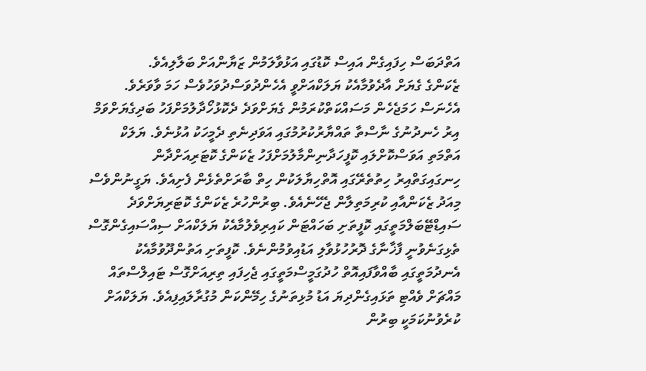އަތްދަބަސް ހިފައިގެން އައިސް ކޮޑުގައި އަޅުވާލަމުން ޒަޔާންއަށް ބަލާލިއެވެ.
ޒެކަންގެ ގެޔަށް އާދެވުމާއެކު ޔަލަކްއަށްވީ އެހެންދުވަސްދުވަހުވެސް ހަމަ ވާވަރެވެ. އެހެނަސް ހަމަޖެހެން މަސައްކަތްކުރަމުން ގެޔަށްވަދެ ދެކޮޅުހޯދާލުމަށްފަހު ބަދިގެޔަށްވަމް އިރު ހެނދުނުގެ ނާސްތާ ތައްޔާރުކުރުމުގައި އަވަދިނެތި ދެމީހަކު އުޅުނެވެ. ޔަލަކް އަތްމަތި އަވަސްކޮށްލައި ކޮފީހަދާނިންމާލުމަށްފަހު ޒެކަންގެ ކޮޓަރިއަށްދާން ހިނގައިގަތްއިރު ހިތުތެރޭގައި އޮތްހިޔާލަކުން ހިތް ބާރަށްތެޅެން ފެށިއެވެ. ޔަގީނުންވެސް މިއަދު ޒެކަންއާއި ކުރިމަތިލާން ޖެހޭނެއެވެ. ބިރުންހުރެ ޒެކަންގެ ކޮޓަރިޔަށްވަދެ ސައިޑްޓޭބަލްމަތީގައި ކޮފީތަށި ބަހައްޓަން ކައިރިވެލުމާއެކު ޔަލަކްއަށް ސިއްސައިގެންގޮސް ތެޅިގަނެވުނީ ފާޚާނާގެ ދޮރުހުޅުވާލި އަޑުއިވުމުންނެވެ. ކޮފީތަށި އަތުންދޫވުމާއެކު އެނދުމަތީގައި ބާއްވާފައިއޮތް ހުދުގަމީސްމަތީގައި ޖެހިފައި ތިރިއަށްގޮސް ޓައިލްސްތައް މައްޗަށް ވެއްޓި ތަޅައިގެންދިޔަ އަޑު މުޅިތަނުގެ ހިމޭންކަން މުގުރާލައިފިއެވެ. ޔަލަކްއަށް ކުރެވުނުކަމަކީ ބިރުން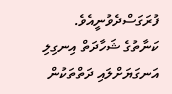ފުރަގަސްދެވުނީއެވެ. ކަނާތުގެ ޝަހާދަތް އިނގިލި އަނގަޔަށްލައި ދަތްތަކުން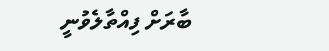ބާރަށް ފިއްތާލެވުނީ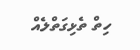ހިތް ތެޅިގަތްލެއް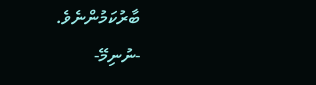ބާރުކަމުންނެވެ.
-ނުނިމޭ-